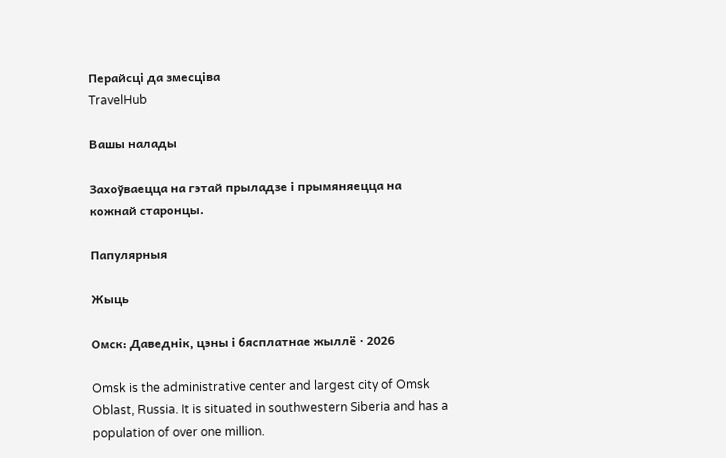Перайсці да змесціва
TravelHub

Вашы налады

Захоўваецца на гэтай прыладзе і прымяняецца на кожнай старонцы.

Папулярныя

Жыць

Омск: Даведнік, цэны і бясплатнае жыллё · 2026

Omsk is the administrative center and largest city of Omsk Oblast, Russia. It is situated in southwestern Siberia and has a population of over one million.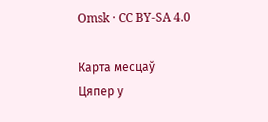Omsk · CC BY-SA 4.0

Карта месцаў
Цяпер у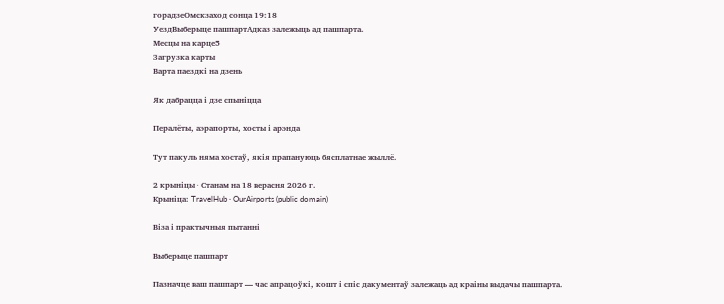горадзеОмскзаход сонца 19:18
УездВыберыце пашпартАдказ залежыць ад пашпарта.
Месцы на карце5
Загрузка карты
Варта паездкі на дзень

Як дабрацца і дзе спыніцца

Пералёты, аэрапорты, хосты і арэнда

Тут пакуль няма хостаў, якія прапануюць бясплатнае жыллё.

2 крыніцы · Станам на 18 верасня 2026 г.
Крыніца: TravelHub · OurAirports (public domain)

Віза і практычныя пытанні

Выберыце пашпарт

Пазначце ваш пашпарт — час апрацоўкі, кошт і спіс дакументаў залежаць ад краіны выдачы пашпарта.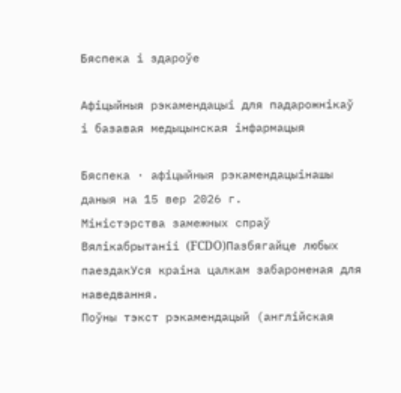Бяспека і здароўе

Афіцыйныя рэкамендацыі для падарожнікаў і базавая медыцынская інфармацыя

Бяспека · афіцыйныя рэкамендацыінашы даныя на 15 вер 2026 г.
Міністэрства замежных спраў Вялікабрытаніі (FCDO)Пазбягайце любых паездакУся краіна цалкам забароненая для наведвання.
Поўны тэкст рэкамендацый (англійская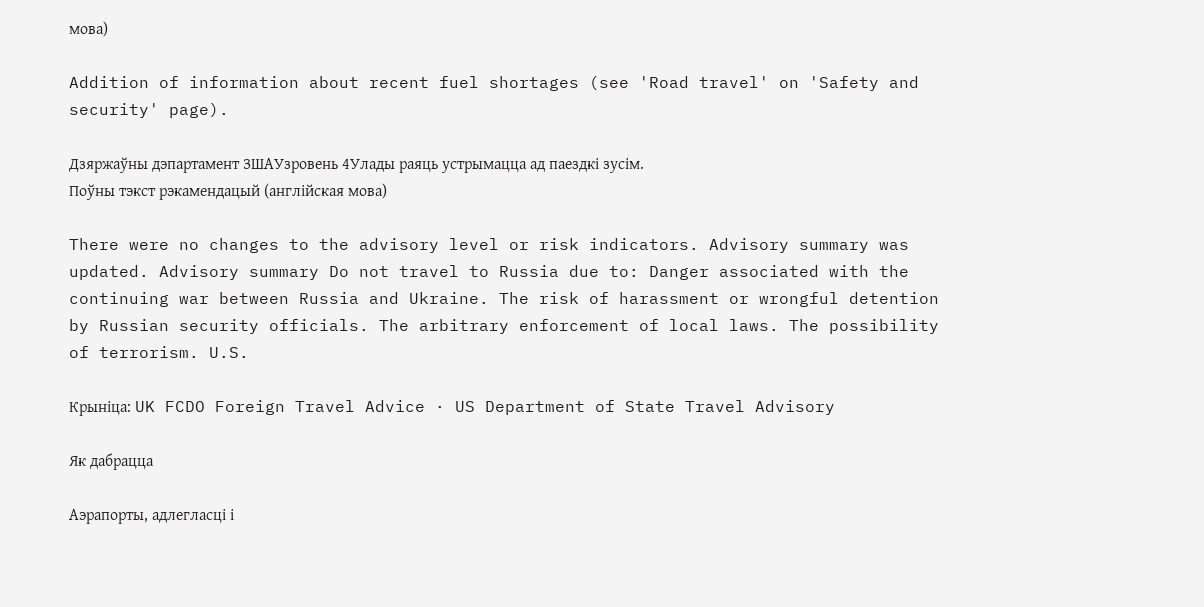мова)

Addition of information about recent fuel shortages (see 'Road travel' on 'Safety and security' page).

Дзяржаўны дэпартамент ЗШАУзровень 4Улады раяць устрымацца ад паездкі зусім.
Поўны тэкст рэкамендацый (англійская мова)

There were no changes to the advisory level or risk indicators. Advisory summary was updated. Advisory summary Do not travel to Russia due to: Danger associated with the continuing war between Russia and Ukraine. The risk of harassment or wrongful detention by Russian security officials. The arbitrary enforcement of local laws. The possibility of terrorism. U.S.

Крыніца: UK FCDO Foreign Travel Advice · US Department of State Travel Advisory

Як дабрацца

Аэрапорты, адлегласці і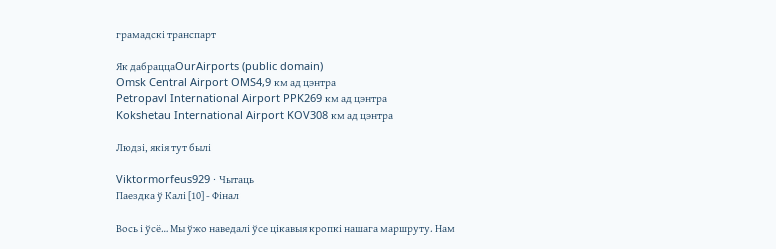грамадскі транспарт

Як дабраццаOurAirports (public domain)
Omsk Central Airport OMS4,9 км ад цэнтра
Petropavl International Airport PPK269 км ад цэнтра
Kokshetau International Airport KOV308 км ад цэнтра

Людзі, якія тут былі

Viktormorfeus929 · Чытаць
Паездка ў Калі [10] - Фінал

Вось і ўсё… Мы ўжо наведалі ўсе цікавыя кропкі нашага маршруту. Нам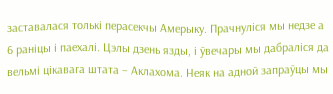заставалася толькі перасекчы Амерыку. Прачнуліся мы недзе а 6 раніцы і паехалі. Цэлы дзень язды, і ўвечары мы дабраліся да вельмі цікавага штата – Аклахома. Неяк на адной запраўцы мы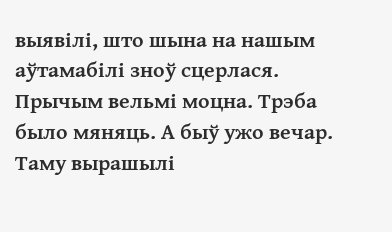выявілі, што шына на нашым аўтамабілі зноў сцерлася. Прычым вельмі моцна. Трэба было мяняць. А быў ужо вечар. Таму вырашылі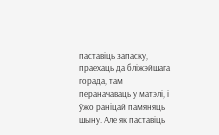паставіць запаску, праехаць да бліжэйшага горада, там пераначаваць у матэлі, і ўжо раніцай памяняць шыну. Але як паставіць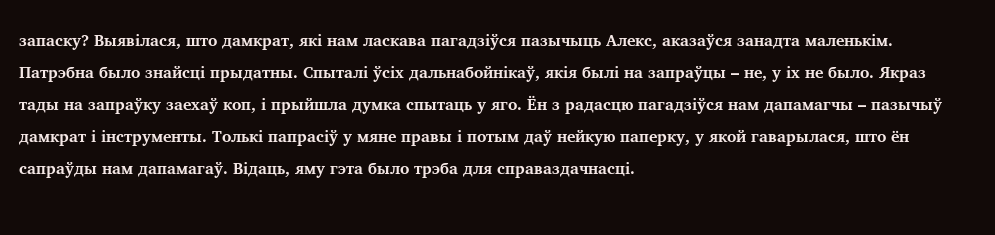запаску? Выявілася, што дамкрат, які нам ласкава пагадзіўся пазычыць Алекс, аказаўся занадта маленькім. Патрэбна было знайсці прыдатны. Спыталі ўсіх дальнабойнікаў, якія былі на запраўцы – не, у іх не было. Якраз тады на запраўку заехаў коп, і прыйшла думка спытаць у яго. Ён з радасцю пагадзіўся нам дапамагчы – пазычыў дамкрат і інструменты. Толькі папрасіў у мяне правы і потым даў нейкую паперку, у якой гаварылася, што ён сапраўды нам дапамагаў. Відаць, яму гэта было трэба для справаздачнасці.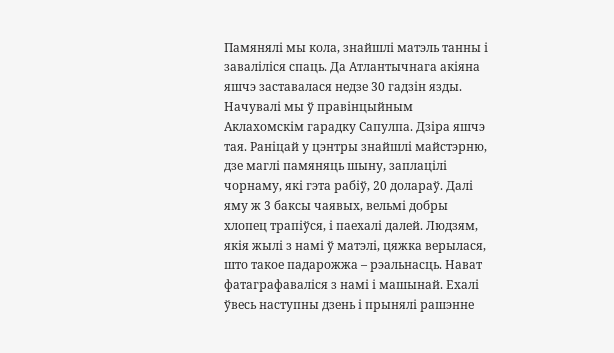Памянялі мы кола, знайшлі матэль танны і заваліліся спаць. Да Атлантычнага акіяна яшчэ заставалася недзе 30 гадзін язды. Начувалі мы ў правінцыйным Аклахомскім гарадку Сапулпа. Дзіра яшчэ тая. Раніцай у цэнтры знайшлі майстэрню, дзе маглі памяняць шыну, заплацілі чорнаму, які гэта рабіў, 20 долараў. Далі яму ж 3 баксы чаявых, вельмі добры хлопец трапіўся, і паехалі далей. Людзям, якія жылі з намі ў матэлі, цяжка верылася, што такое падарожжа – рэальнасць. Нават фатаграфаваліся з намі і машынай. Ехалі ўвесь наступны дзень і прынялі рашэнне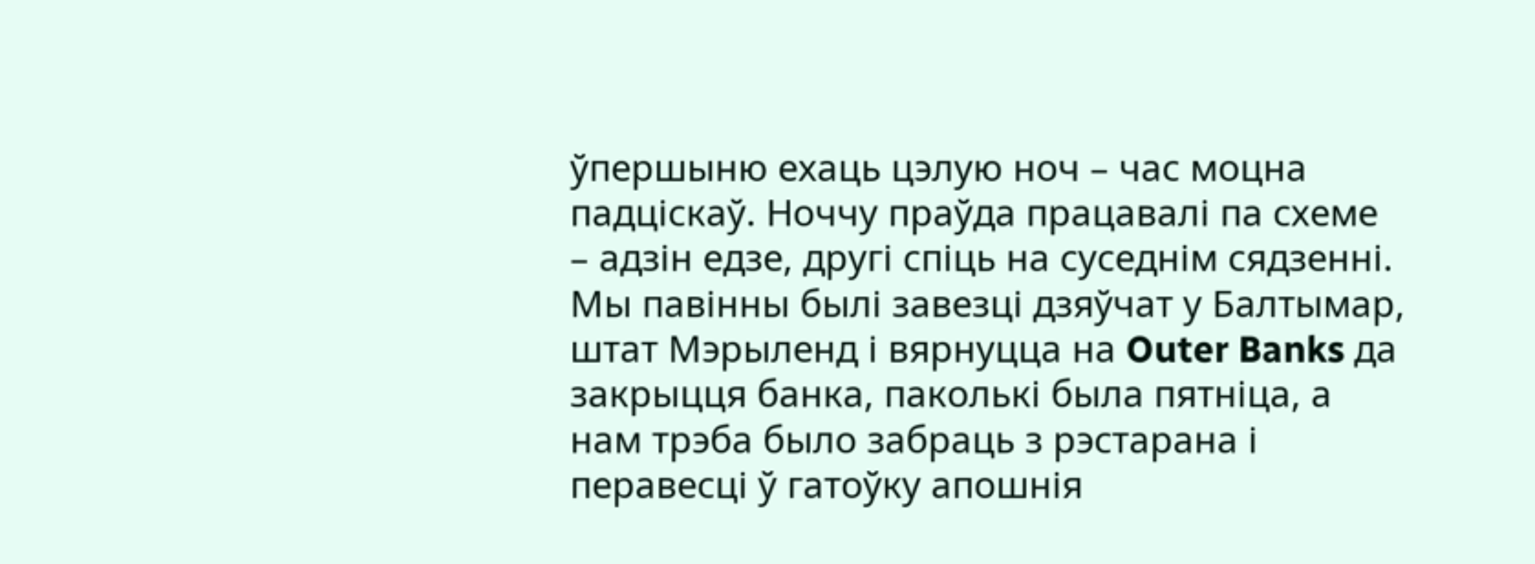ўпершыню ехаць цэлую ноч – час моцна падціскаў. Ноччу праўда працавалі па схеме – адзін едзе, другі спіць на суседнім сядзенні. Мы павінны былі завезці дзяўчат у Балтымар, штат Мэрыленд і вярнуцца на Outer Banks да закрыцця банка, паколькі была пятніца, а нам трэба было забраць з рэстарана і перавесці ў гатоўку апошнія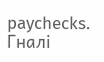paychecks. Гналі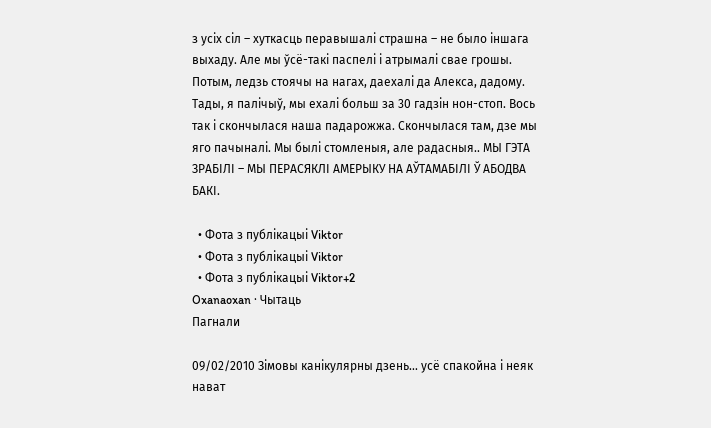з усіх сіл – хуткасць перавышалі страшна – не было іншага выхаду. Але мы ўсё-такі паспелі і атрымалі свае грошы. Потым, ледзь стоячы на нагах, даехалі да Алекса, дадому. Тады, я палічыў, мы ехалі больш за 30 гадзін нон-стоп. Вось так і скончылася наша падарожжа. Скончылася там, дзе мы яго пачыналі. Мы былі стомленыя, але радасныя.. МЫ ГЭТА ЗРАБІЛІ – МЫ ПЕРАСЯКЛІ АМЕРЫКУ НА АЎТАМАБІЛІ Ў АБОДВА БАКІ.

  • Фота з публікацыі Viktor
  • Фота з публікацыі Viktor
  • Фота з публікацыі Viktor+2
Oxanaoxan · Чытаць
Пагнали

09/02/2010 Зімовы канікулярны дзень... усё спакойна і неяк нават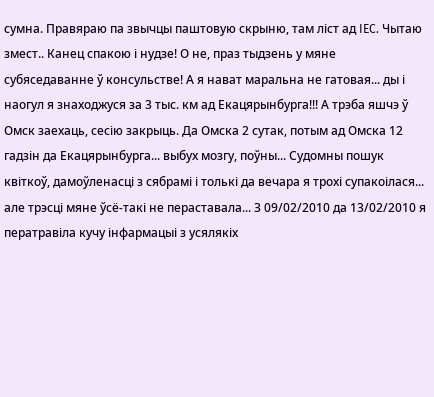сумна. Правяраю па звычцы паштовую скрыню, там ліст ад IEC. Чытаю змест.. Канец спакою і нудзе! О не, праз тыдзень у мяне субяседаванне ў консульстве! А я нават маральна не гатовая... ды і наогул я знаходжуся за 3 тыс. км ад Екацярынбурга!!! А трэба яшчэ ў Омск заехаць, сесію закрыць. Да Омска 2 сутак, потым ад Омска 12 гадзін да Екацярынбурга... выбух мозгу, поўны... Судомны пошук квіткоў, дамоўленасці з сябрамі і толькі да вечара я трохі супакоілася... але трэсці мяне ўсё-такі не пераставала... З 09/02/2010 да 13/02/2010 я ператравіла кучу інфармацыі з усялякіх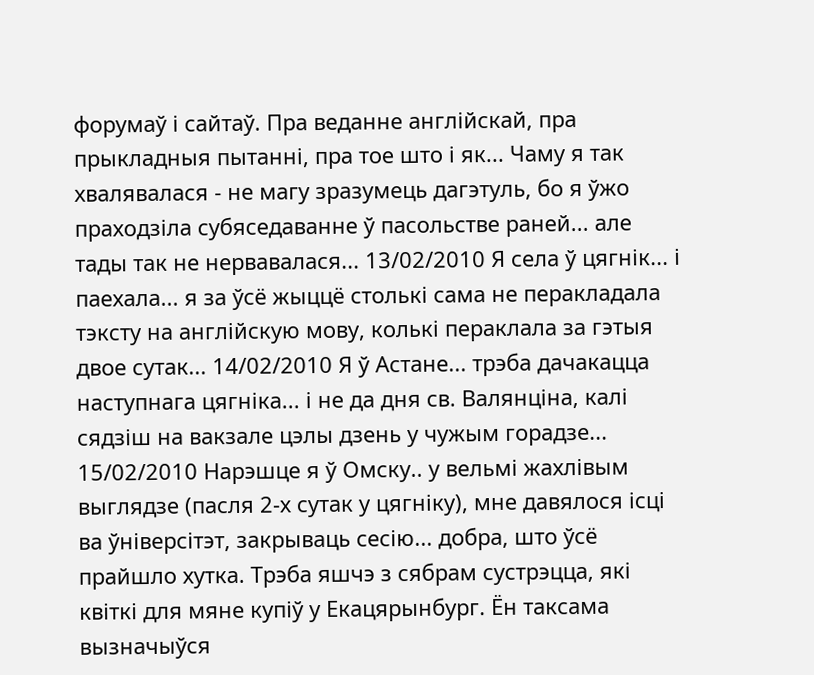форумаў і сайтаў. Пра веданне англійскай, пра прыкладныя пытанні, пра тое што і як... Чаму я так хвалявалася - не магу зразумець дагэтуль, бо я ўжо праходзіла субяседаванне ў пасольстве раней... але тады так не нервавалася... 13/02/2010 Я села ў цягнік... і паехала... я за ўсё жыццё столькі сама не перакладала тэксту на англійскую мову, колькі пераклала за гэтыя двое сутак... 14/02/2010 Я ў Астане... трэба дачакацца наступнага цягніка... і не да дня св. Валянціна, калі сядзіш на вакзале цэлы дзень у чужым горадзе... 15/02/2010 Нарэшце я ў Омску.. у вельмі жахлівым выглядзе (пасля 2-х сутак у цягніку), мне давялося ісці ва ўніверсітэт, закрываць сесію... добра, што ўсё прайшло хутка. Трэба яшчэ з сябрам сустрэцца, які квіткі для мяне купіў у Екацярынбург. Ён таксама вызначыўся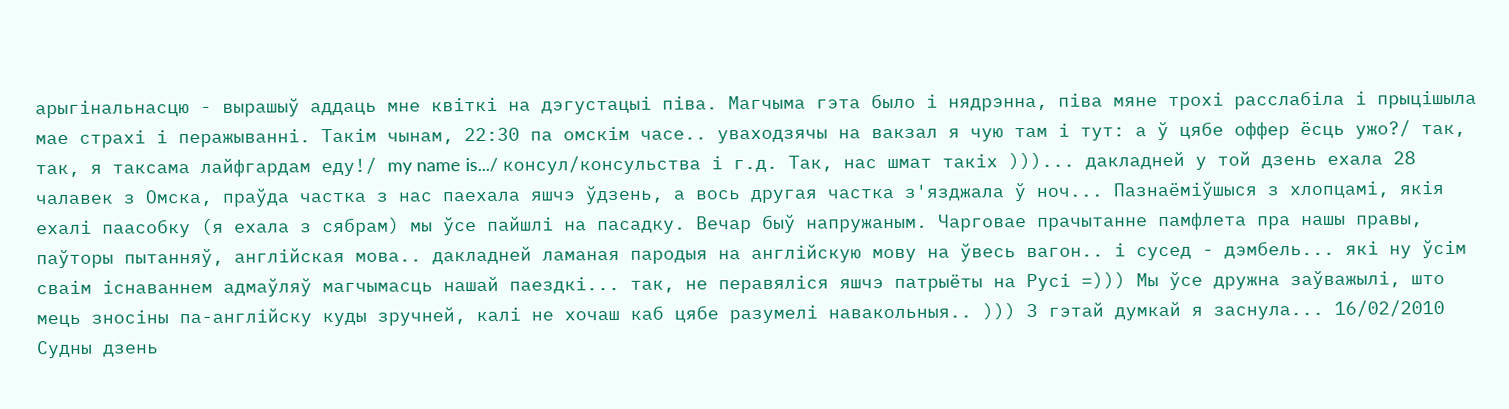арыгінальнасцю - вырашыў аддаць мне квіткі на дэгустацыі піва. Магчыма гэта было і нядрэнна, піва мяне трохі расслабіла і прыцішыла мае страхі і перажыванні. Такім чынам, 22:30 па омскім часе.. уваходзячы на вакзал я чую там і тут: а ў цябе оффер ёсць ужо?/ так, так, я таксама лайфгардам еду!/ my name is.../ консул/консульства і г.д. Так, нас шмат такіх )))... дакладней у той дзень ехала 28 чалавек з Омска, праўда частка з нас паехала яшчэ ўдзень, а вось другая частка з'язджала ў ноч... Пазнаёміўшыся з хлопцамі, якія ехалі паасобку (я ехала з сябрам) мы ўсе пайшлі на пасадку. Вечар быў напружаным. Чарговае прачытанне памфлета пра нашы правы, паўторы пытанняў, англійская мова.. дакладней ламаная пародыя на англійскую мову на ўвесь вагон.. і сусед - дэмбель... які ну ўсім сваім існаваннем адмаўляў магчымасць нашай паездкі... так, не перавяліся яшчэ патрыёты на Русі =))) Мы ўсе дружна заўважылі, што мець зносіны па-англійску куды зручней, калі не хочаш каб цябе разумелі навакольныя.. ))) З гэтай думкай я заснула... 16/02/2010 Судны дзень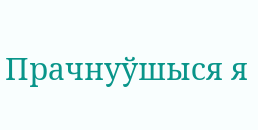Прачнуўшыся я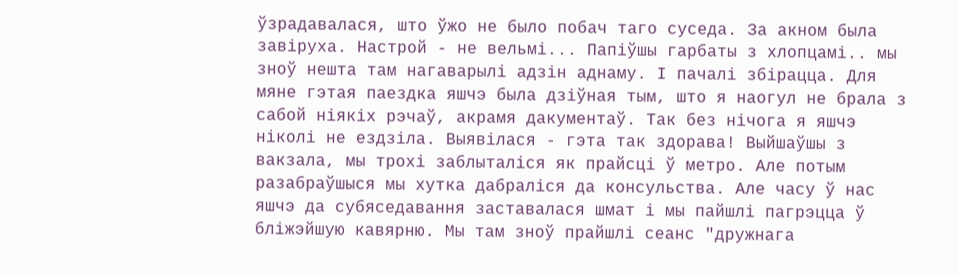ўзрадавалася, што ўжо не было побач таго суседа. За акном была завіруха. Настрой - не вельмі... Папіўшы гарбаты з хлопцамі.. мы зноў нешта там нагаварылі адзін аднаму. І пачалі збірацца. Для мяне гэтая паездка яшчэ была дзіўная тым, што я наогул не брала з сабой ніякіх рэчаў, акрамя дакументаў. Так без нічога я яшчэ ніколі не ездзіла. Выявілася - гэта так здорава! Выйшаўшы з вакзала, мы трохі заблыталіся як прайсці ў метро. Але потым разабраўшыся мы хутка дабраліся да консульства. Але часу ў нас яшчэ да субяседавання заставалася шмат і мы пайшлі пагрэцца ў бліжэйшую кавярню. Мы там зноў прайшлі сеанс "дружнага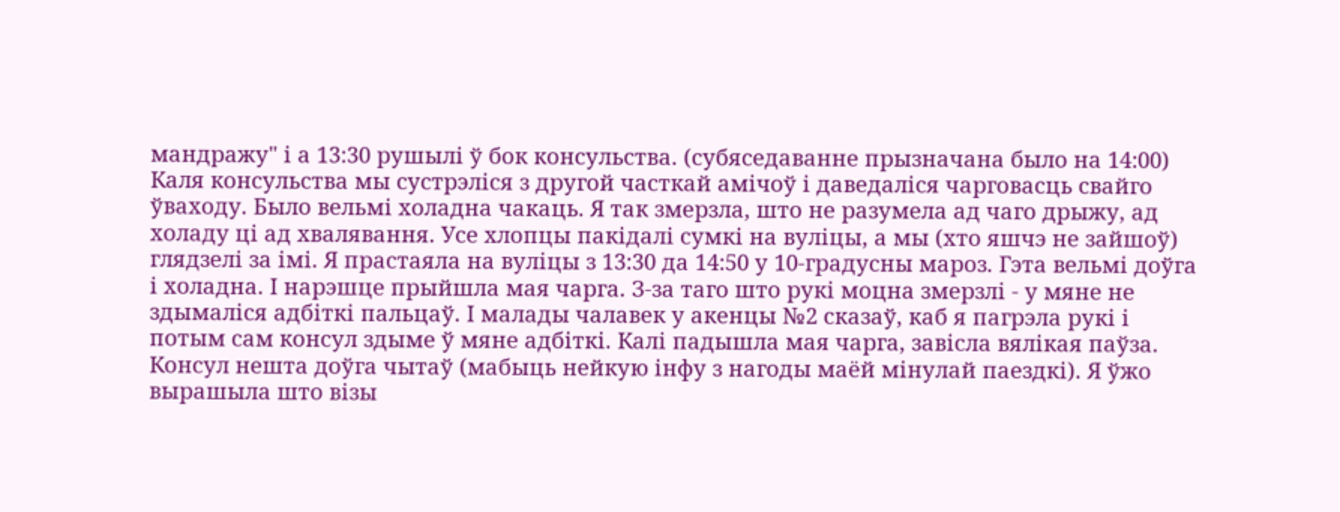мандражу" і а 13:30 рушылі ў бок консульства. (субяседаванне прызначана было на 14:00) Каля консульства мы сустрэліся з другой часткай амічоў і даведаліся чарговасць свайго ўваходу. Было вельмі холадна чакаць. Я так змерзла, што не разумела ад чаго дрыжу, ад холаду ці ад хвалявання. Усе хлопцы пакідалі сумкі на вуліцы, а мы (хто яшчэ не зайшоў) глядзелі за імі. Я прастаяла на вуліцы з 13:30 да 14:50 у 10-градусны мароз. Гэта вельмі доўга і холадна. І нарэшце прыйшла мая чарга. З-за таго што рукі моцна змерзлі - у мяне не здымаліся адбіткі пальцаў. І малады чалавек у акенцы №2 сказаў, каб я пагрэла рукі і потым сам консул здыме ў мяне адбіткі. Калі падышла мая чарга, завісла вялікая паўза. Консул нешта доўга чытаў (мабыць нейкую інфу з нагоды маёй мінулай паездкі). Я ўжо вырашыла што візы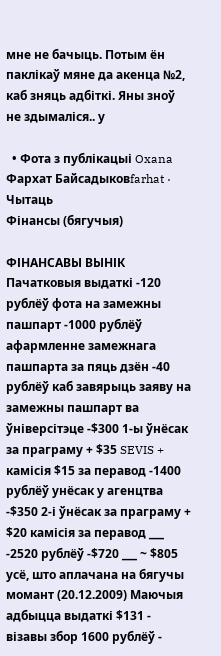мне не бачыць. Потым ён паклікаў мяне да акенца №2, каб зняць адбіткі. Яны зноў не здымаліся.. у

  • Фота з публікацыі Oxana
Фархат Байсадыковfarhat · Чытаць
Фінансы (бягучыя)

ФІНАНСАВЫ ВЫНІК Пачатковыя выдаткі -120 рублёў фота на замежны пашпарт -1000 рублёў афармленне замежнага пашпарта за пяць дзён -40 рублёў каб завярыць заяву на замежны пашпарт ва ўніверсітэце -$300 1-ы ўнёсак за праграму + $35 SEVIS + камісія $15 за перавод -1400 рублёў унёсак у агенцтва -$350 2-і ўнёсак за праграму + $20 камісія за перавод ___ -2520 рублёў -$720 ___ ~ $805 усё, што аплачана на бягучы момант (20.12.2009) Маючыя адбыцца выдаткі $131 - візавы збор 1600 рублёў -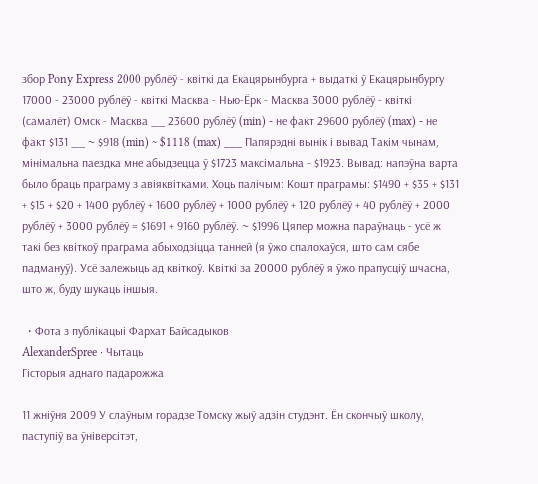збор Pony Express 2000 рублёў - квіткі да Екацярынбурга + выдаткі ў Екацярынбургу 17000 - 23000 рублёў - квіткі Масква - Нью-Ёрк - Масква 3000 рублёў - квіткі (самалёт) Омск - Масква __ 23600 рублёў (min) - не факт 29600 рублёў (max) - не факт $131 __ ~ $918 (min) ~ $1118 (max) ___ Папярэдні вынік і вывад Такім чынам, мінімальна паездка мне абыдзецца ў $1723 максімальна - $1923. Вывад: напэўна варта было браць праграму з авіяквітками. Хоць палічым: Кошт праграмы: $1490 + $35 + $131 + $15 + $20 + 1400 рублёў + 1600 рублёў + 1000 рублёў + 120 рублёў + 40 рублёў + 2000 рублёў + 3000 рублёў = $1691 + 9160 рублёў. ~ $1996 Цяпер можна параўнаць - усё ж такі без квіткоў праграма абыходзіцца танней (я ўжо спалохаўся, што сам сябе падмануў). Усё залежыць ад квіткоў. Квіткі за 20000 рублёў я ўжо прапусціў шчасна, што ж, буду шукаць іншыя.

  • Фота з публікацыі Фархат Байсадыков
AlexanderSpree · Чытаць
Гісторыя аднаго падарожжа

11 жніўня 2009 У слаўным горадзе Томску жыў адзін студэнт. Ён скончыў школу, паступіў ва ўніверсітэт,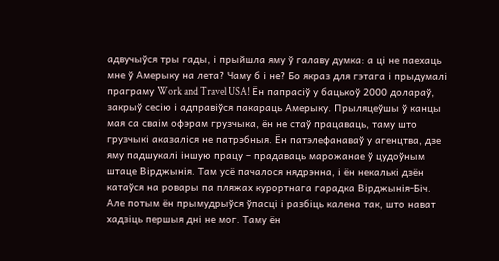адвучыўся тры гады, і прыйшла яму ў галаву думка: а ці не паехаць мне ў Амерыку на лета? Чаму б і не? Бо якраз для гэтага і прыдумалі праграму Work and Travel USA! Ён папрасіў у бацькоў 2000 долараў, закрыў сесію і адправіўся пакараць Амерыку. Прыляцеўшы ў канцы мая са сваім офэрам грузчыка, ён не стаў працаваць, таму што грузчыкі аказаліся не патрэбныя. Ён патэлефанаваў у агенцтва, дзе яму падшукалі іншую працу – прадаваць марожанае ў цудоўным штаце Вірджынія. Там усё пачалося нядрэнна, і ён некалькі дзён катаўся на ровары па пляжах курортнага гарадка Вірджынія-Біч. Але потым ён прымудрыўся ўпасці і разбіць калена так, што нават хадзіць першыя дні не мог. Таму ён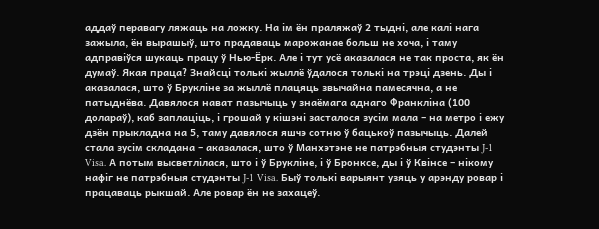аддаў перавагу ляжаць на ложку. На ім ён праляжаў 2 тыдні, але калі нага зажыла, ён вырашыў, што прадаваць марожанае больш не хоча, і таму адправіўся шукаць працу ў Нью-Ёрк. Але і тут усё аказалася не так проста, як ён думаў. Якая праца? Знайсці толькі жыллё ўдалося толькі на трэці дзень. Ды і аказалася, што ў Брукліне за жыллё плацяць звычайна памесячна, а не патыднёва. Давялося нават пазычыць у знаёмага аднаго Франкліна (100 долараў), каб заплаціць, і грошай у кішэні засталося зусім мала – на метро і ежу дзён прыкладна на 5, таму давялося яшчэ сотню ў бацькоў пазычыць. Далей стала зусім складана – аказалася, што ў Манхэтэне не патрэбныя студэнты J-1 Visa. А потым высветлілася, што і ў Брукліне, і ў Бронксе, ды і ў Квінсе – нікому нафіг не патрэбныя студэнты J-1 Visa. Быў толькі варыянт узяць у арэнду ровар і працаваць рыкшай. Але ровар ён не захацеў.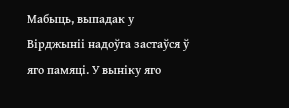Мабыць, выпадак у Вірджыніі надоўга застаўся ў яго памяці. У выніку яго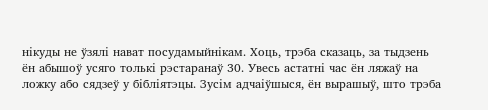нікуды не ўзялі нават посудамыйнікам. Хоць, трэба сказаць, за тыдзень ён абышоў усяго толькі рэстаранаў 30. Увесь астатні час ён ляжаў на ложку або сядзеў у бібліятэцы. Зусім адчаіўшыся, ён вырашыў, што трэба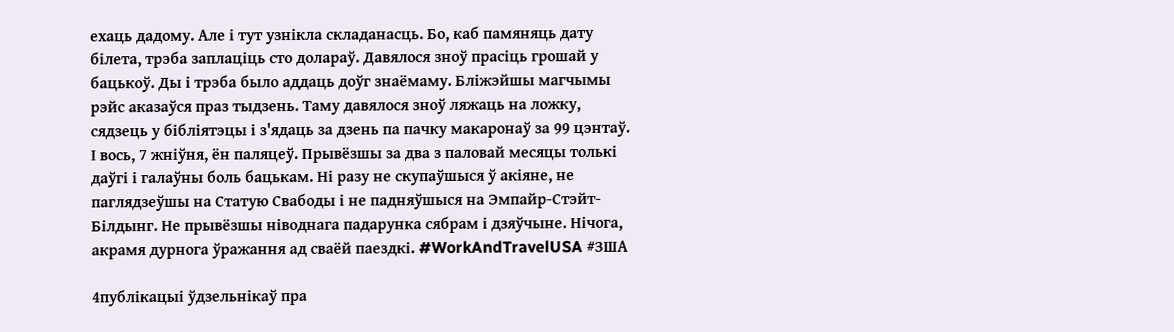ехаць дадому. Але і тут узнікла складанасць. Бо, каб памяняць дату білета, трэба заплаціць сто долараў. Давялося зноў прасіць грошай у бацькоў. Ды і трэба было аддаць доўг знаёмаму. Бліжэйшы магчымы рэйс аказаўся праз тыдзень. Таму давялося зноў ляжаць на ложку, сядзець у бібліятэцы і з'ядаць за дзень па пачку макаронаў за 99 цэнтаў. І вось, 7 жніўня, ён паляцеў. Прывёзшы за два з паловай месяцы толькі даўгі і галаўны боль бацькам. Ні разу не скупаўшыся ў акіяне, не паглядзеўшы на Статую Свабоды і не падняўшыся на Эмпайр-Стэйт-Білдынг. Не прывёзшы ніводнага падарунка сябрам і дзяўчыне. Нічога, акрамя дурнога ўражання ад сваёй паездкі. #WorkAndTravelUSA #ЗША

4публікацыі ўдзельнікаў пра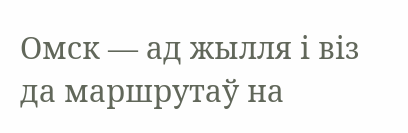Омск — ад жылля і віз да маршрутаў на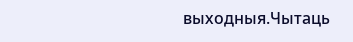выходныя.Чытаць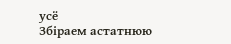усё
Збіраем астатнюю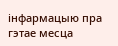інфармацыю пра гэтае месца